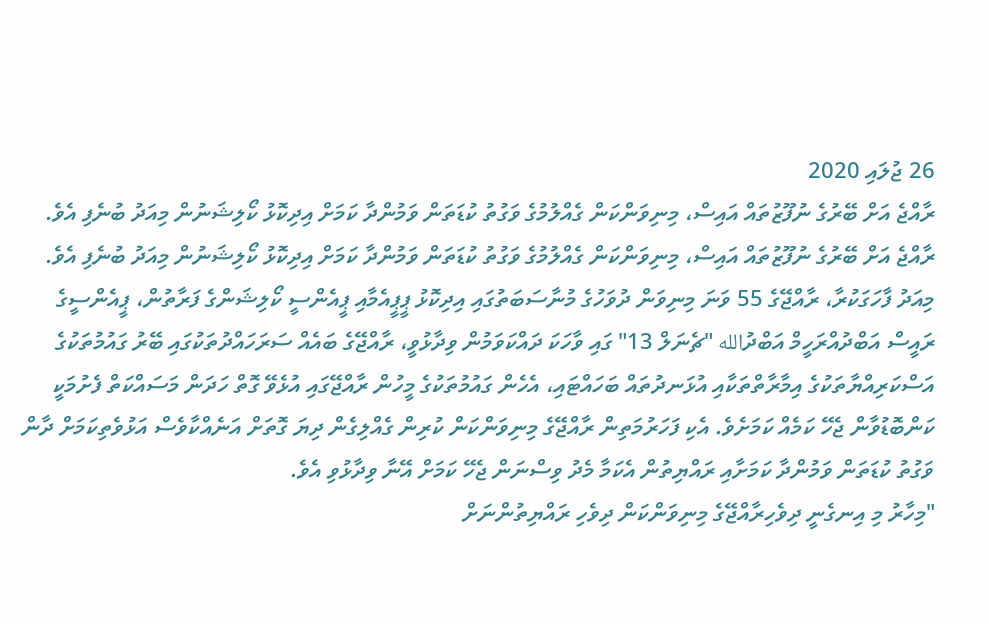26 ޖުލައި 2020
ރާއްޖެ އަށް ބޭރުގެ ނުފޫޒުތައް އައިސް، މިނިވަންކަން ގެއްލުމުގެ ވަގުތު ކުޑަތަން ވަމުންދާ ކަމަށް އިދިކޮޅު ކޯލިޝަނުން މިއަދު ބުނެފި އެވެ.
ރާއްޖެ އަށް ބޭރުގެ ނުފޫޒުތައް އައިސް، މިނިވަންކަން ގެއްލުމުގެ ވަގުތު ކުޑަތަން ވަމުންދާ ކަމަށް އިދިކޮޅު ކޯލިޝަނުން މިއަދު ބުނެފި އެވެ.
މިއަދު ފާހަގަކުރާ، ރާއްޖޭގެ 55 ވަނަ މިނިވަން ދުވަހުގެ މުނާސަބަތުގައި އިދިކޮޅު ޕީޕީއެމާއި ޕީއެންސީ ކޯލިޝަންގެ ފަރާތުން، ޕީއެންސީގެ ރައީސް އަބްދުއްރަހީމް އަބްދުالله "ޗެނަލް 13" ގައި ވާހަކަ ދައްކަވަމުން ވިދާޅުވީ، ރާއްޖޭގެ ބައެއް ސަރަހައްދުތަކުގައި ބޭރު ގައުމުތަކުގެ އަސްކަރިއްޔާތަކުގެ އިމާރާތްތަކާއި އުޅަނދުތައް ބަހައްޓައި، އެހެން ގައުމުތަކުގެ މީހުން ރާއްޖޭގައި އުޅެވޭ ގޮތް ހަދަން މަސައްކަތް ފެށުމަކީ ކަންބޮޑުވާން ޖެހޭ ކަމެއް ކަމަށެވެ. އެކި ފަހަރުމަތިން ރާއްޖޭގެ މިނިވަންކަން ކުރިން ގެއްލިގެން ދިޔަ ގޮތަށް އަނެއްކާވެސް އަޅުވެތިކަމަށް ދާން ވަގުތު ކުޑަތަން ވަމުންދާ ކަމަށާއި ރައްޔިތުން އެކަމާ މެދު ވިސްނަން ޖެހޭ ކަމަށް އޭނާ ވިދާޅުވި އެވެ.
"މިހާރު މި އިނގެނީ ދިވެހިރާއްޖޭގެ މިނިވަންކަން ދިވެހި ރައްޔިތުންނަށް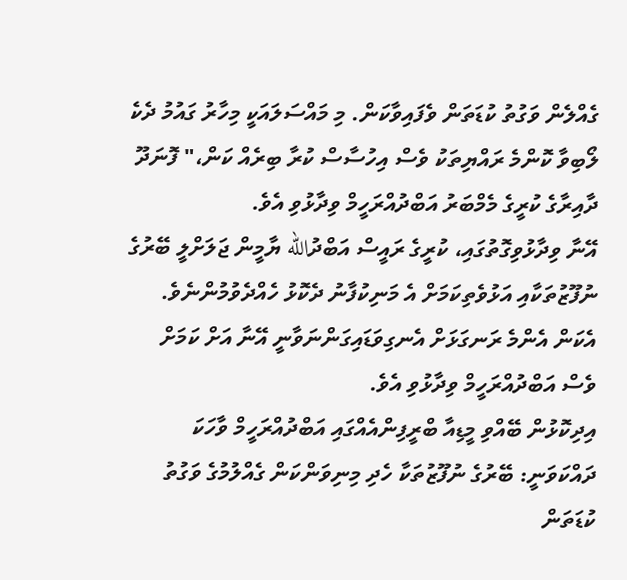ގެއްލެން ވަގުތު ކުޑަތަން ވެފައިވާކަން. މި މައްސަލައަކީ މިހާރު ގައުމު ދެކެ ލޯބިވާ ކޮންމެ ރައްޔިތަކު ވެސް އިހުސާސް ކުރާ ބިރެއް ކަން،" ފޮނަދޫ ދާއިރާގެ ކުރީގެ މެމްބަރު އަބްދުއްރަހީމް ވިދާޅުވި އެވެ.
އޭނާ ވިދާޅުވިގޮތުގައި، ކުރީގެ ރައީސް އަބްދުالله ޔާމީން ޖަލަށްލީ ބޭރުގެ ނުފޫޒުތަކާއި އަޅުވެތިކަމަށް އެ މަނިކުފާނު ދެކޮޅު ހެއްދެވުމުންނެވެ. އެކަން އެންމެ ރަނގަޅަށް އެނގިވަޑައިގަންނަވާނީ އޭނާ އަށް ކަމަށް ވެސް އަބްދުއްރަހީމް ވިދާޅުވި އެވެ.
އިދިކޮޅުން ބޭއްވި މީޑިއާ ބްރީފިންއެއްގައި އަބްދުއްރަހީމް ވާހަކަ ދައްކަވަނީ: ބޭރުގެ ނުފޫޒުތަކާ ހެދި މިނިވަންކަން ގެއްލުމުގެ ވަގުތު ކުޑަތަން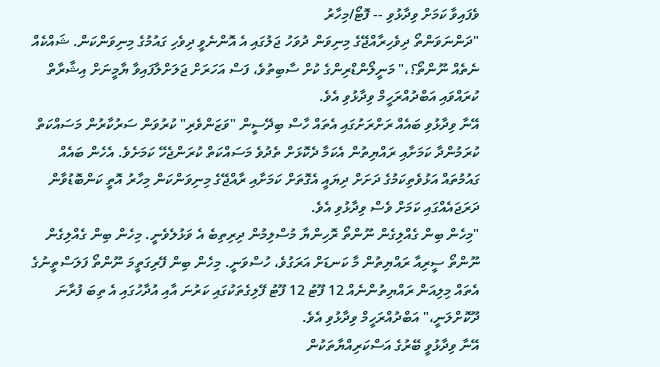ވެފައިވާ ކަމަށް ވިދާޅުވި -- ފޮޓޯ/މިހާރު
"ދަންނަވަންތޯ ދިވެހިރާއްޖޭގެ މިނިވަން ދުވަހު ޖަލުގައި އެ އޮންނެވީ ދިވެހި ގައުމުގެ މިނިވަންކަން. ޝައްކެއް ނެތެއް ނޫންތޯ؟،" މަނީލޯންޑްރިންގެ ކުށް ސާބިތުވެ، ފަސް އަހަރަށް ޖަލަށްލާފައިވާ ޔާމީނަށް އިޝާރާތް ކުރައްވައި އަބްދުއްރަހީމް ވިދާޅުވި އެވެ.
އޭނާ ވިދާޅުވި ބައެއް ރަށްރަށުގައި އެތައް ހާސް ބިދޭސީން "ވަޒަންވެރި" ކުރުވަން ސަރުކާރުން މަސައްކަތް ކުރަމުންދާ ކަމަށާއި ރައްޔިތުން އެކަމާ ދެކޮޅަށް ތެދުވެ މަސައްކަތް ކުރަންޖެހޭ ކަމަށެވެ. އެހެން ބައެއް ގައުމުތައް އަޅުވެތިކަމުގެ ދަށަށް ދިޔައީ އެގޮތަށް ކަމަށާއި ރާއްޖޭގެ މިނިވަންކަން މިހާރު އޮތީ ކަންބޮޑުވާން ދަރަޖައެއްގައި ކަމަށް ވެސް ވިދާޅުވި އެވެ.
"މިހެން ބިން ގެއްލިގެން ނޫންތޯ ރޮހިންޔާ މުސްލިމުން ދިރިތިބެ އެ ވަޅުލެވެނީ. މިހެން ބިން ގެއްލިގެން ނޫންތޯ ސީރިއާ ރައްޔިތުން މާ ކަނޑަށް އަރަގުވެ، ހުސްވަނީ. މިހެން ބިން ފޭރިގަތީމަ ނޫންތޯ ފަލަސްތީނުގެ އެތައް މިލިއަން ރައްޔިތުންނެއް 12 ފޫޓު 12 ފޫޓު ފޭލިގެތަކުގައި ކަރުނަ އާއި އުދާހުގައި އެ ތިބަ ފުރާނަ ދޫކޮށްލަނީ،" އަބްދުއްރަހީމް ވިދާޅުވި އެވެ.
އޭނާ ވިދާޅުވީ ބޭރުގެ އަސްކަރިއްޔާތަކުން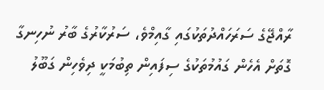ރާއްޖޭގެ ސަރަހައްދުތަކުގައި ގާއިމްވެ، ސަރުކާރުގެ ބާރު ނުހިނގާ ގޮތަށް އެހެން ގައުމުތަކުގެ ސިފައިން ތިބުމަކީ ދިވެހިން ގަބޫލު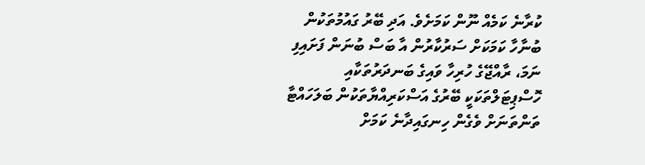ކުރާނެ ކަމެއް ނޫން ކަމަށެވެ. އަދި ބޭރު ގައުމުތަކުން ބުނާހާ ކަމަކަށް ސަރުކާރުން އާ ބަސް ބުނަން ފަށައިފި ނަމަ، ރާއްޖޭގެ ހުރިހާ ވައިގެ ބަނދަރުތަކާއި ހޮސްޕިޓަލްތަކަކީ ބޭރުގެ އަސްކަރިއްޔާތަކުން ބަލަހައްޓާ ތަންތަނަށް ވެގެން ހިނގައިދާނެ ކަމަށް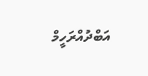އަބްދުއްރަހީމް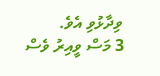ވިދާޅުވި އެވެ.
3 މަސް ވީއިރު ވެސް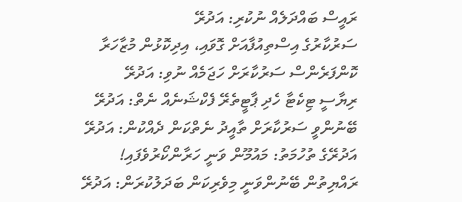ރައީސް ބައްދަލެއް ނުކުރި: އަދުރޭ
ސަރުކާރުގެ އިސްތިއުފާއަށް ގޮވައި، އިދިކޮޅުން މުޒާހަރާ
ކޮންފަރެންސް ސަރުކާރަށް ހަޖަމެއް ނުވި: އަދުރޭ
ރިޔާސީ ޓިކެޓާ ހެދި ޕާޓީތެރޭ ފެކްޝަނެއް ނެތް: އަދުރޭ
ބޭނުންވީ ސަރުކާރަށް ތާއީދު ނެތްކަން ދެއްކުން: އަދުރޭ
އަދުރޭގެ ތުހުމަތު: މައުމޫން ވަނީ ހަރާންކޯރުވެފައި!
ރައްޔިތުން ބޭނުންވަނީ މިވެރިކަން ބަދަލުކުރަން: އަދުރޭ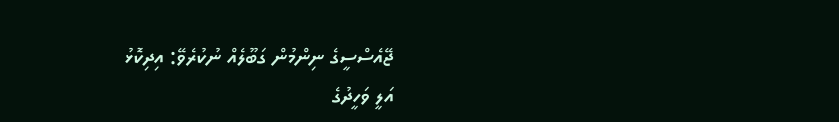ޖޭއެސްސީގެ ނިންމުން ގަބޫލެއް ނުކުރެވޭ: އިދިކޮޅު
އަލީ ވަހީދުގެ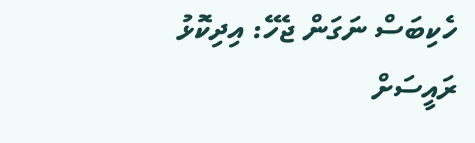ހެކިބަސް ނަގަން ޖެހޭ: އިދިކޮޅު
ރައީސަށް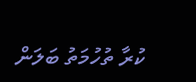ކުރާ ތުހުމަތު ބަލަން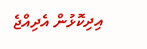އިދިކޮޅުން އެދިއްޖެ